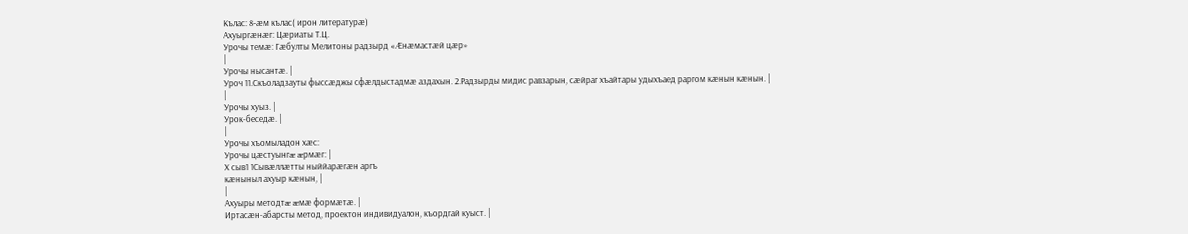Кълас: 8-æм кълас( ирон литературæ)
Ахуыргæнæг: Цæриаты Т.Ц.
Урочы темӕ: Гӕбулты Мелитоны радзырд «Æнӕмастӕй цӕр»
|
Урочы нысантæ. |
Уроч 11.Скъоладзауты фыссæджы сфæлдыстадмæ аздахын. 2.Радзырды мидис равзарын, сæйраг хъайтары удыхъаед раргом кæнын кæнын. |
|
Урочы хуыз. |
Урок-беседæ. |
|
Урочы хъомыладон хæс:
Урочы цæстуынгæ æрмæг: |
Х сыв1 1Сывæллæтты ныййарæгæн аргъ
кæныныл ахуыр кæнын, |
|
Ахуыры методтæ æмæ формæтæ. |
Иртасæн-абарсты метод, проектон индивидуалон, къордгай куыст. |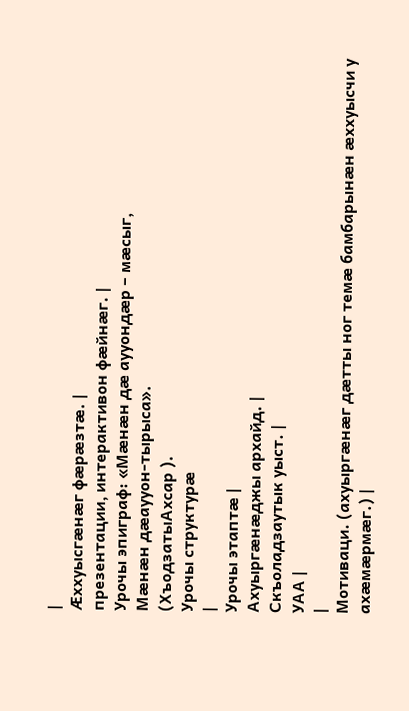|
Æххуысгæнæг фæрæзтæ. |
презентации, интерактивон фæйнæг. |
Урочы эпиграф: «Мæнæн дæ аууондæр – мæсыг,
Мæнæн дæаууон-тырыса».
(ХъодзатыАхсар ).
Урочы структурæ
|
Урочы этаптæ |
Ахуыргæнæджы архайд. |
Скъоладзаутык уыст. |
УАА |
|
Мотиваци. (ахуыргæнæг дæтты ног темæ бамбарынæн æххуысчи у ахæмæрмæг.) |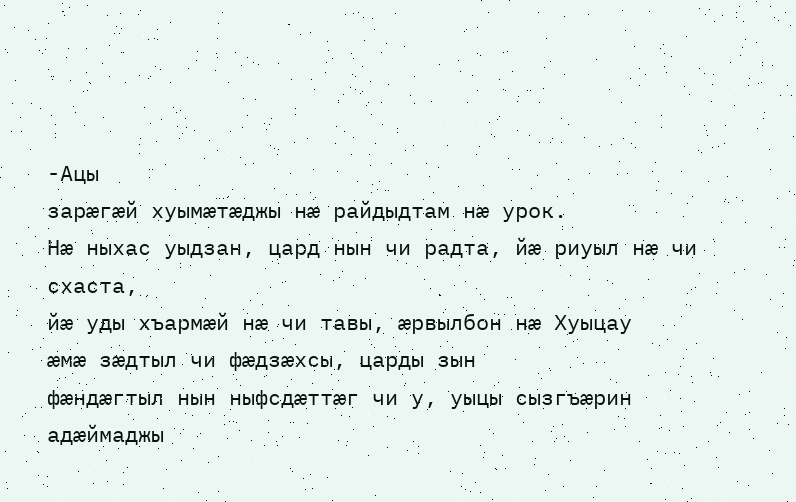-Ацы
зарæгæй хуымæтæджы нæ райдыдтам нæ урок.
Нæ ныхас уыдзан, цард нын чи радта, йæ риуыл нæ чи схаста,
йæ уды хъармæй нæ чи тавы, æрвылбон нæ Хуыцау
æмæ зæдтыл чи фæдзæхсы, царды зын
фæндæгтыл нын ныфсдæттæг чи у, уыцы сызгъæрин адæймаджы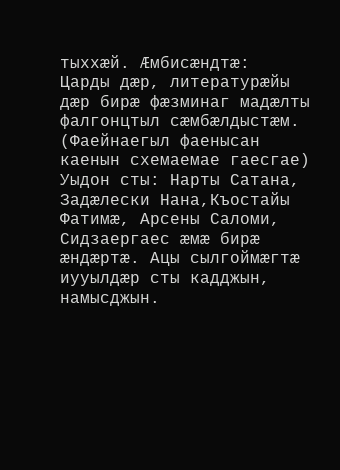тыххæй. Æмбисæндтæ:
Царды дæр, литературæйы дæр бирæ фæзминаг мадæлты фалгонцтыл сæмбæлдыстæм. (Фаейнаегыл фаенысан каенын схемаемае гаесгае) Уыдон сты: Нарты Сатана, Задæлески Нана,Къостайы Фатимæ, Арсены Саломи, Сидзаергаес æмæ бирæ æндæртæ. Ацы сылгоймæгтæ иууылдæр сты кадджын, намысджын.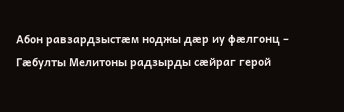Абон равзардзыстæм ноджы дæр иу фæлгонц – Гæбулты Мелитоны радзырды сæйраг герой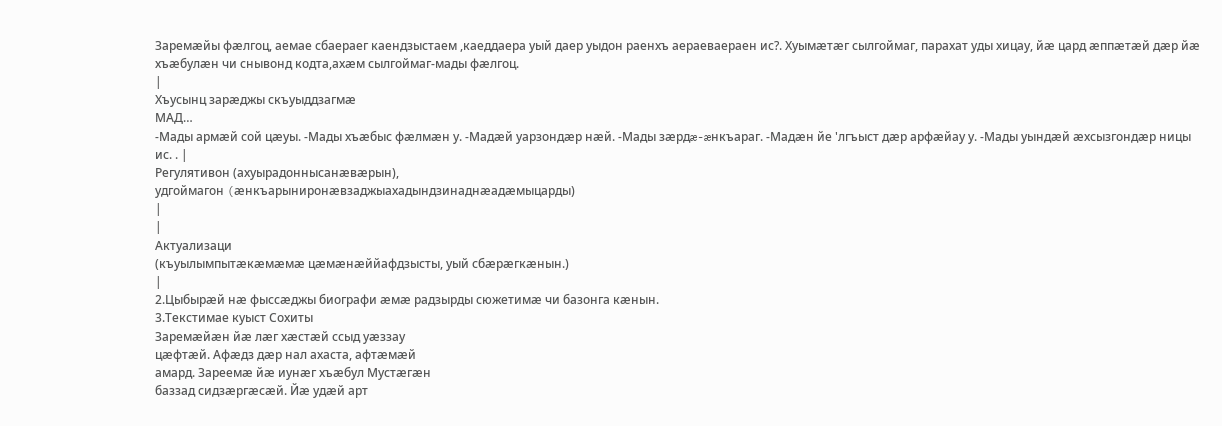Заремæйы фæлгоц, аемае сбаераег каендзыстаем ,каеддаера уый даер уыдон раенхъ аераеваераен ис?. Хуымæтæг сылгоймаг, парахат уды хицау, йæ цард æппæтæй дæр йæ хъæбулæн чи снывонд кодта,ахæм сылгоймаг-мады фæлгоц.
|
Хъусынц зарæджы скъуыддзагмæ
МАД…
-Мады армæй сой цæуы. -Мады хъæбыс фæлмæн у. -Мадæй уарзондæр нæй. -Мады зæрдæ-æнкъараг. -Мадæн йе 'лгъыст дæр арфæйау у. -Мады уындæй æхсызгондæр ницы ис. . |
Регулятивон (ахуырадоннысанæвæрын),
удгоймагон (æнкъарыниронæвзаджыахадындзинаднæадæмыцарды)
|
|
Актуализаци
(къуылымпытæкæмæмæ цæмæнæййафдзысты, уый сбæрæгкæнын.)
|
2.Цыбырæй нæ фыссæджы биографи æмæ радзырды сюжетимæ чи базонга кæнын.
3.Текстимае куыст Сохиты
Заремæйæн йæ лæг хæстæй ссыд уæззау
цæфтæй. Афæдз дæр нал ахаста, афтæмæй
амард. Зареемæ йæ иунæг хъæбул Мустæгæн
баззад сидзæргæсæй. Йæ удæй арт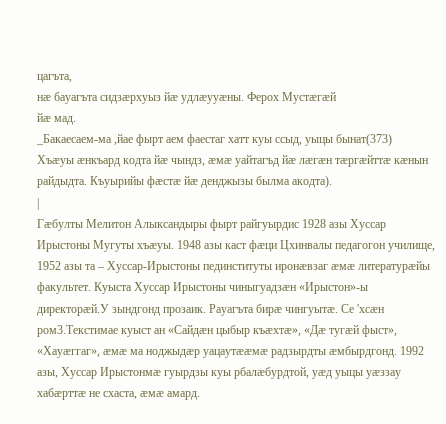цагъта,
нæ бауагъта сидзæрхуыз йæ удлæууæны. Ферох Мустæгæй
йæ мад.
_Бакаесаем-ма ,йае фырт аем фаестаг хатт куы ссыд, уыцы бынат(373)
Хъæуы æнкъард кодта йæ чындз, æмæ уайтагъд йæ лæгæн тæргæйттæ кæнын райдыдта. Къуырийы фæстæ йæ денджызы былма акодта).
|
Гæбулты Мелитон Алыксандыры фырт райгуырдис 1928 азы Хуссар Ирыстоны Мугуты хъæуы. 1948 азы каст фæци Цхинвалы педагогон училище, 1952 азы та – Хуссар-Ирыстоны пединституты иронæвзаг æмæ литературæйы факультет. Куыста Хуссар Ирыстоны чиныгуадзæн «Ирыстон»-ы директорæй.У зындгонд прозаик. Рауагъта бирæ чингуытæ. Се 'хсæн ром3.Текстимае куыст ан «Сайдæн цыбыр къæхтæ», «Дæ тугæй фыст», «Хауæггаг», æмæ ма ноджыдæр уацаутææмæ радзырдты æмбырдгонд. 1992 азы, Хуссар Ирыстонмæ гуырдзы куы рбалæбурдтой, уæд уыцы уæззау хабæрттæ не схаста, æмæ амард.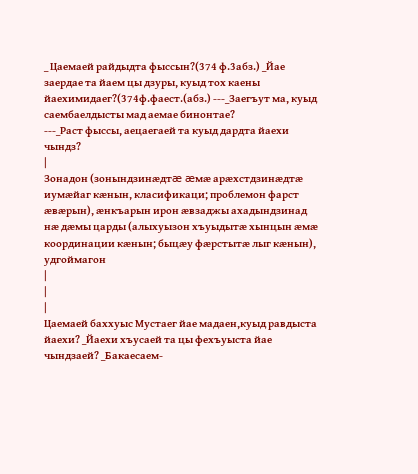_ Цаемаей райдыдта фыссын?(374 ф.3абз.) _Йае заердае та йаем цы дзуры, куыд тох каены йаехимидаег?(374ф.фаест.(абз.) ---_Заегъут ма, куыд саембаелдысты мад аемае бинонтае?
---_Раст фыссы, аецаегаей та куыд дардта йаехи чындз?
|
Зонадон (зонындзинæдтæ æмæ арæхстдзинæдтæ иумæйаг кæнын, класификаци; проблемон фарст æвæрын), æнкъарын ирон æвзаджы ахадындзинад нæ дæмы царды (алыхуызон хъуыдытæ хынцын æмæ координации кæнын; быцæу фæрстытæ лыг кæнын),
удгоймагон
|
|
|
Цаемаей баххуыс Мустаег йае мадаен,куыд равдыста йаехи? _Йаехи хъусаей та цы фехъуыста йае чындзаей? _Бакаесаем-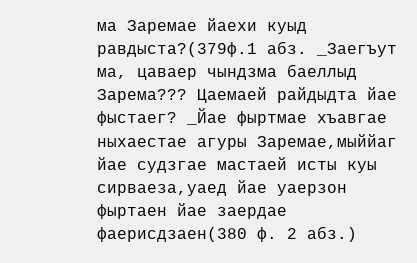ма Заремае йаехи куыд равдыста?(379ф.1 абз. _Заегъут ма, цаваер чындзма баеллыд Зарема??? Цаемаей райдыдта йае фыстаег? _Йае фыртмае хъавгае ныхаестае агуры Заремае,мыййаг йае судзгае мастаей исты куы сирваеза,уаед йае уаерзон фыртаен йае заердае фаерисдзаен(380 ф. 2 абз.)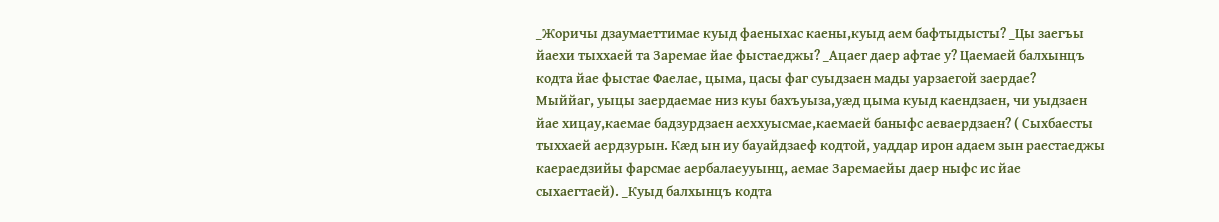_Жоричы дзаумаеттимае куыд фаеныхас каены,куыд аем бафтыдысты? _Цы заегъы йаехи тыххаей та Заремае йае фыстаеджы? _Ацаег даер афтае у? Цаемаей балхынцъ кодта йае фыстае Фаелае, цыма, цасы фаг суыдзаен мады уарзаегой заердае?
Мыййаг, уыцы заердаемае низ куы бахъуыза,уæд цыма куыд каендзаен, чи уыдзаен йае хицау,каемае бадзурдзаен аеххуысмае,каемаей баныфс аеваердзаен? ( Сыхбаесты тыххаей аердзурын. Кæд ын иу бауайдзаеф кодтой, уаддар ирон адаем зын раестаеджы каераедзийы фарсмае аербалаеууынц, аемае Заремаейы даер ныфс ис йае сыхаегтаей). _Куыд балхынцъ кодта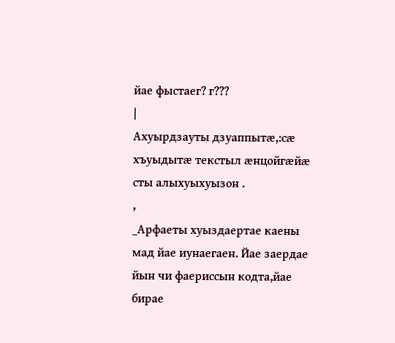йае фыстаег? г???
|
Ахуырдзауты дзуаппытæ,:сæ хъуыдытæ текстыл æнцойгæйæ сты алыхуыхуызон .
,
_Арфаеты хуыздаертае каены мад йае иунаегаен. Йае заердае йын чи фаериссын кодта,йае бирае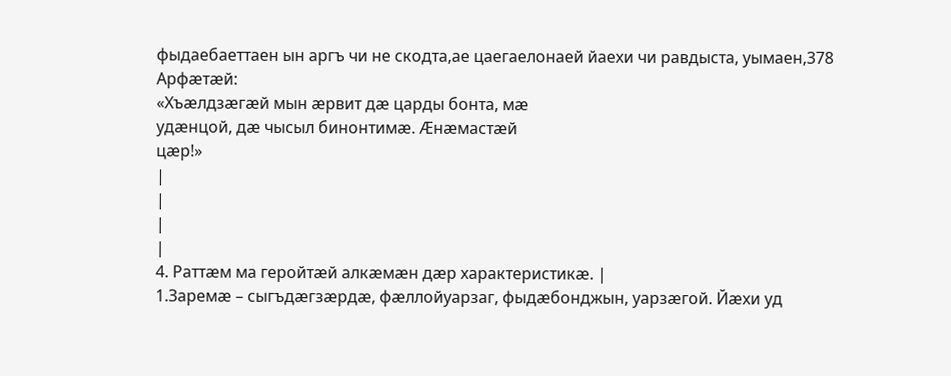фыдаебаеттаен ын аргъ чи не скодта,ае цаегаелонаей йаехи чи равдыста, уымаен,378
Арфæтæй:
«Хъæлдзæгæй мын æрвит дæ царды бонта, мæ
удæнцой, дæ чысыл бинонтимæ. Æнæмастæй
цæр!»
|
|
|
|
4. Раттæм ма геройтæй алкæмæн дæр характеристикæ. |
1.Заремæ – сыгъдæгзæрдæ, фæллойуарзаг, фыдæбонджын, уарзæгой. Йæхи уд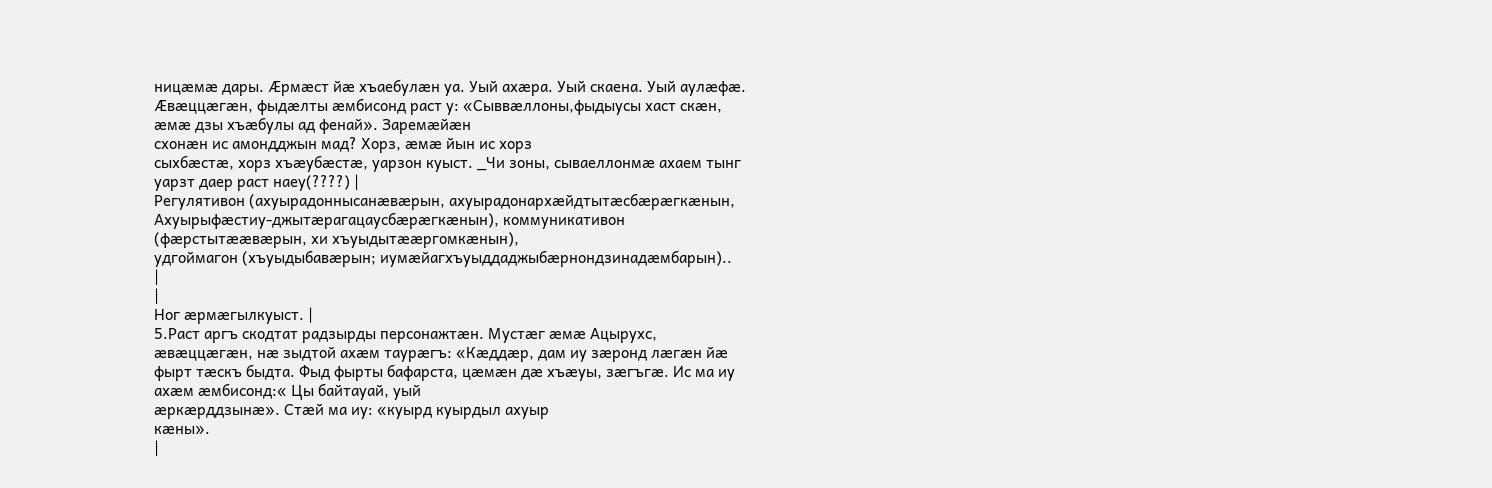ницæмæ дары. Æрмæст йæ хъаебулæн уа. Уый ахæра. Уый скаена. Уый аулæфæ. Æвæццæгæн, фыдæлты æмбисонд раст у: «Сыввæллоны,фыдыусы хаст скæн, æмæ дзы хъæбулы ад фенай». Заремæйæн
схонæн ис амондджын мад? Хорз, æмæ йын ис хорз
сыхбæстæ, хорз хъæубæстæ, уарзон куыст. _Чи зоны, сываеллонмæ ахаем тынг уарзт даер раст наеу(????) |
Регулятивон (ахуырадоннысанæвæрын, ахуырадонархæйдтытæсбæрæгкæнын, Ахуырыфæстиу-джытæрагацаусбæрæгкæнын), коммуникативон (фæрстытææвæрын, хи хъуыдытææргомкæнын),
удгоймагон (хъуыдыбавæрын; иумæйагхъуыддаджыбæрнондзинадæмбарын)..
|
|
Ног æрмæгылкуыст. |
5.Раст аргъ скодтат радзырды персонажтæн. Мустæг æмæ Ацырухс, æвæццæгæн, нæ зыдтой ахæм таурæгъ: «Кæддæр, дам иу зæронд лæгæн йæ фырт тæскъ быдта. Фыд фырты бафарста, цæмæн дæ хъæуы, зæгъгæ. Ис ма иу ахæм æмбисонд:« Цы байтауай, уый
æркæрддзынæ». Стæй ма иу: «куырд куырдыл ахуыр
кæны».
|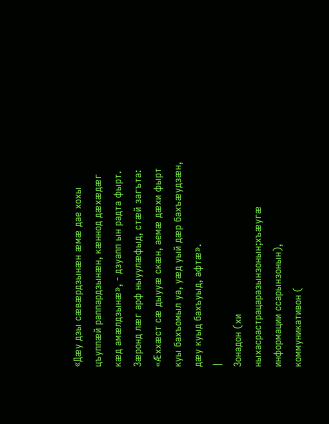«Дæу дзы сæвæрдзынæн æмæ дае хохы цъуппæй раппардзынæн, кæннод дæхæдæг кæд амæлдзынæ», - дзуапп ын радта фырт. Зæронд лæг арф ныуулæфыд, стæй загъта: «Æххæст сæ дыууæ скæн, аемæ дæхи фырт куы бахъомыл уа, уæд уый дæр бахъæудзæн, дæу куыд бахъуыд, афтæ».
|
Зонадон (хи ныхасрастрацаразынзонын;хъæугæ информации ссарынзонын),
коммуникативон (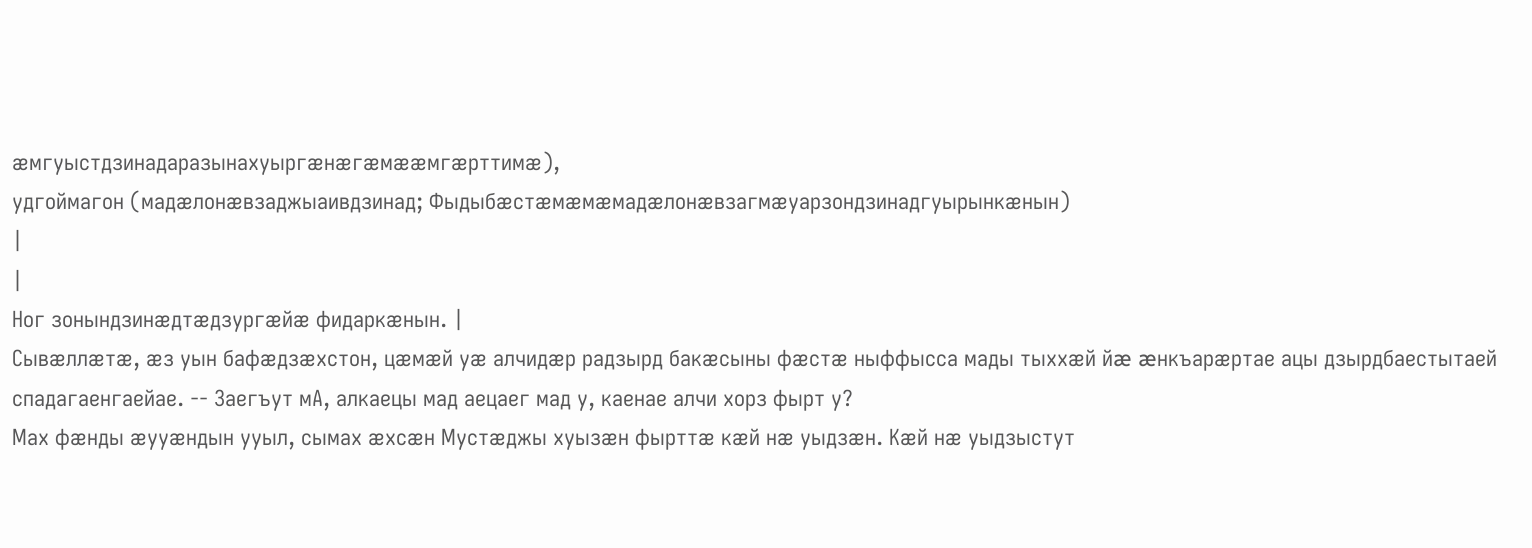æмгуыстдзинадаразынахуыргæнæгæмææмгæрттимæ),
удгоймагон (мадæлонæвзаджыаивдзинад; Фыдыбæстæмæмæмадæлонæвзагмæуарзондзинадгуырынкæнын)
|
|
Ног зонындзинæдтæдзургæйæ фидаркæнын. |
Сывæллæтæ, æз уын бафæдзæхстон, цæмæй уæ алчидæр радзырд бакæсыны фæстæ ныффысса мады тыххæй йæ æнкъарæртае ацы дзырдбаестытаей спадагаенгаейае. -- Заегъут мА, алкаецы мад аецаег мад у, каенае алчи хорз фырт у?
Мах фæнды æууæндын ууыл, сымах æхсæн Мустæджы хуызæн фырттæ кæй нæ уыдзæн. Кæй нæ уыдзыстут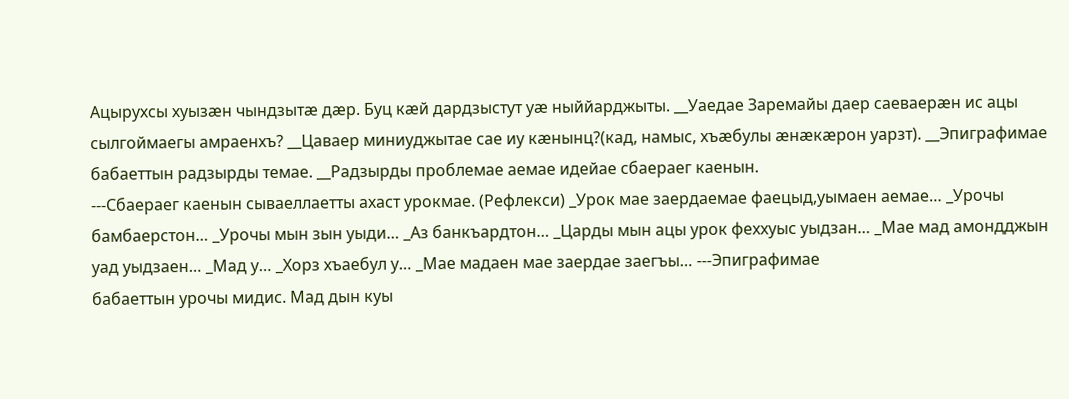Ацырухсы хуызæн чындзытæ дæр. Буц кæй дардзыстут уæ ныййарджыты. __Уаедае Заремайы даер саеваерæн ис ацы сылгоймаегы амраенхъ? __Цаваер миниуджытае сае иу кæнынц?(кад, намыс, хъæбулы æнæкæрон уарзт). __Эпиграфимае бабаеттын радзырды темае. __Радзырды проблемае аемае идейае сбаераег каенын.
---Сбаераег каенын сываеллаетты ахаст урокмае. (Рефлекси) _Урок мае заердаемае фаецыд,уымаен аемае… _Урочы бамбаерстон… _Урочы мын зын уыди… _Аз банкъардтон… _Царды мын ацы урок феххуыс уыдзан… _Мае мад амондджын уад уыдзаен… _Мад у… _Хорз хъаебул у… _Мае мадаен мае заердае заегъы… ---Эпиграфимае
бабаеттын урочы мидис. Мад дын куы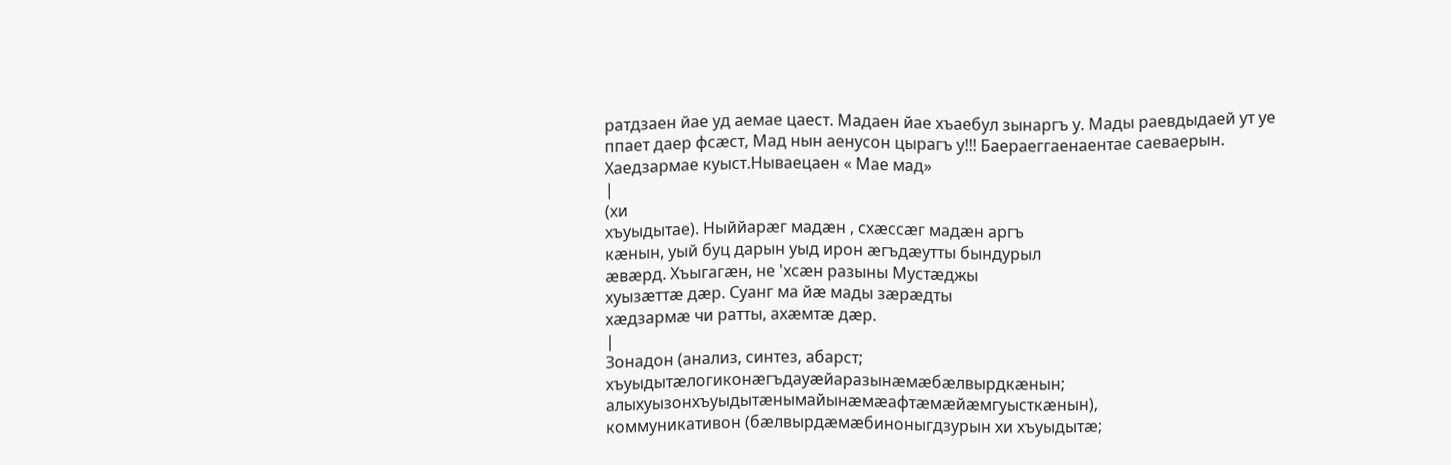ратдзаен йае уд аемае цаест. Мадаен йае хъаебул зынаргъ у. Мады раевдыдаей ут уе ппает даер фсæст, Мад нын аенусон цырагъ у!!! Баераеггаенаентае саеваерын.
Хаедзармае куыст.Нываецаен « Мае мад»
|
(хи
хъуыдытае). Ныййарæг мадæн , схæссæг мадæн аргъ
кæнын, уый буц дарын уыд ирон æгъдæутты бындурыл
æвæрд. Хъыгагæн, не 'хсæн разыны Мустæджы
хуызæттæ дæр. Суанг ма йæ мады зæрæдты
хæдзармæ чи ратты, ахæмтæ дæр.
|
Зонадон (анализ, синтез, абарст; хъуыдытæлогиконæгъдауæйаразынæмæбæлвырдкæнын; алыхуызонхъуыдытæнымайынæмæафтæмæйæмгуысткæнын),
коммуникативон (бæлвырдæмæбиноныгдзурын хи хъуыдытæ;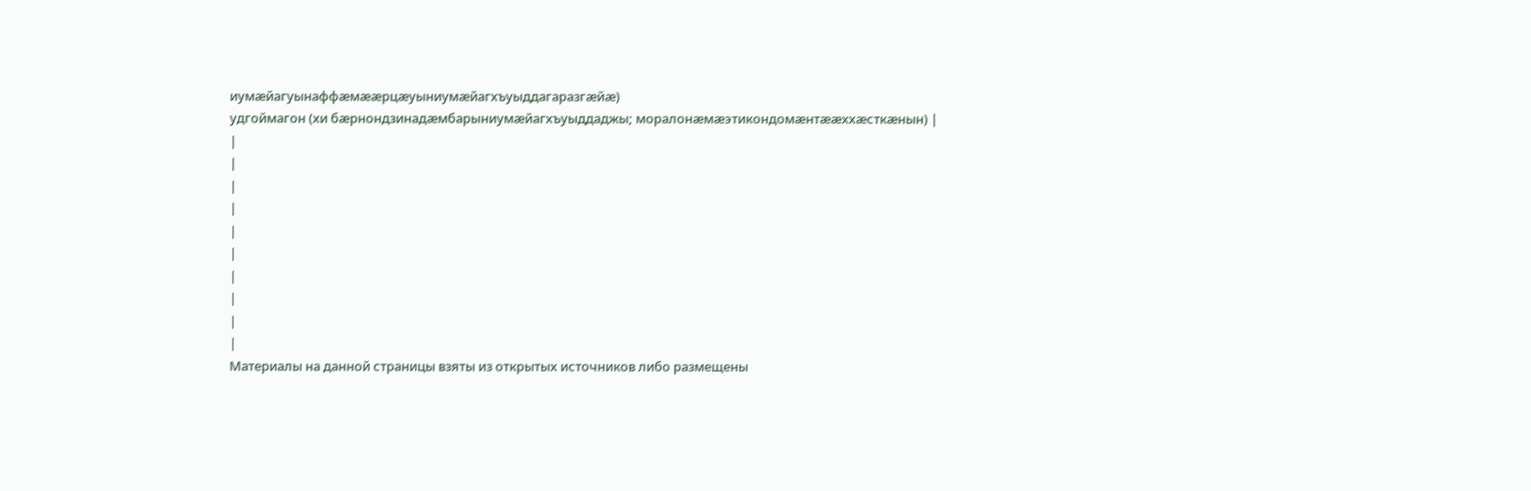иумæйагуынаффæмææрцæуыниумæйагхъуыддагаразгæйæ)
удгоймагон (хи бæрнондзинадæмбарыниумæйагхъуыддаджы; моралонæмæэтикондомæнтææххæсткæнын) |
|
|
|
|
|
|
|
|
|
|
Материалы на данной страницы взяты из открытых источников либо размещены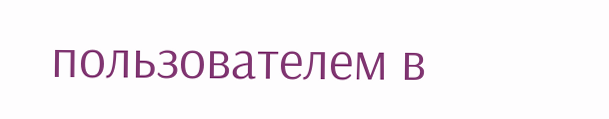пользователем в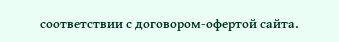соответствии с договором-офертой сайта.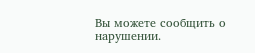Вы можете сообщить о нарушении.